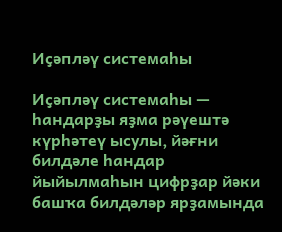Иҫәпләү системаһы

Иҫәпләү системаһы — һандарҙы яҙма рәүештә күрһәтеү ысулы, йәғни билдәле һандар йыйылмаһын цифрҙар йәки башҡа билдәләр ярҙамында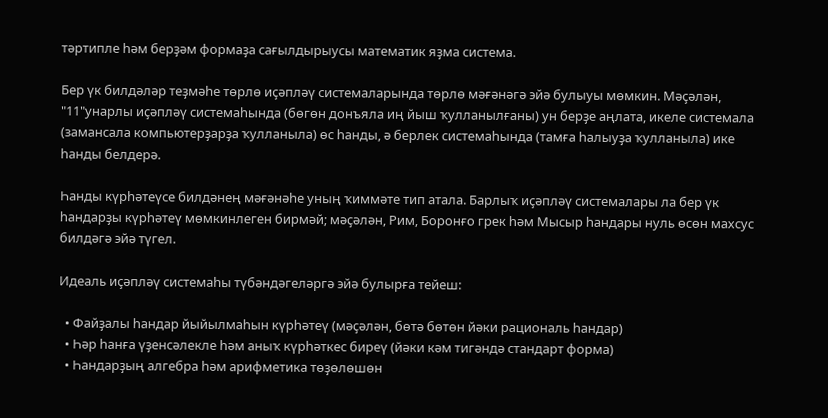тәртипле һәм берҙәм формаҙа сағылдырыусы математик яҙма система.

Бер үк билдәләр теҙмәһе төрлө иҫәпләү системаларында төрлө мәғәнәгә эйә булыуы мөмкин. Мәҫәлән, "11"унарлы иҫәпләү системаһында (бөгөн донъяла иң йыш ҡулланылғаны) ун берҙе аңлата, икеле системала (замансала компьютерҙарҙа ҡулланыла) өс һанды, ә берлек системаһында (тамға һалыуҙа ҡулланыла) ике һанды белдерә.

Һанды күрһәтеүсе билдәнең мәғәнәһе уның ҡиммәте тип атала. Барлыҡ иҫәпләү системалары ла бер үк һандарҙы күрһәтеү мөмкинлеген бирмәй; мәҫәлән, Рим, Боронғо грек һәм Мысыр һандары нуль өсөн махсус билдәгә эйә түгел.

Идеаль иҫәпләү системаһы түбәндәгеләргә эйә булырға тейеш:

  • Файҙалы һандар йыйылмаһын күрһәтеү (мәҫәлән, бөтә бөтөн йәки рациональ һандар)
  • Һәр һанға үҙенсәлекле һәм аныҡ күрһәткес биреү (йәки кәм тигәндә стандарт форма)
  • Һандарҙың алгебра һәм арифметика төҙөлөшөн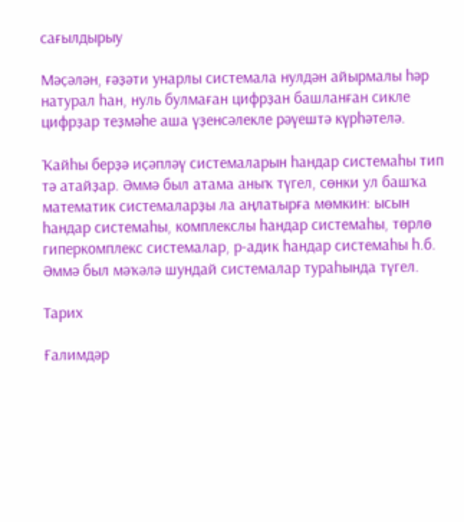сағылдырыу

Мәҫәлән, ғәҙәти унарлы системала нулдән айырмалы һәр натурал һан, нуль булмаған цифрҙан башланған сикле цифрҙар теҙмәһе аша үҙенсәлекле рәүештә күрһәтелә.

Ҡайһы берҙә иҫәпләү системаларын һандар системаһы тип тә атайҙар. Әммә был атама аныҡ түгел, сөнки ул башҡа математик системаларҙы ла аңлатырға мөмкин: ысын һандар системаһы, комплекслы һандар системаһы, төрлө гиперкомплекс системалар, p-адик һандар системаһы һ.б. Әммә был мәҡәлә шундай системалар тураһында түгел.

Тарих

Ғалимдәр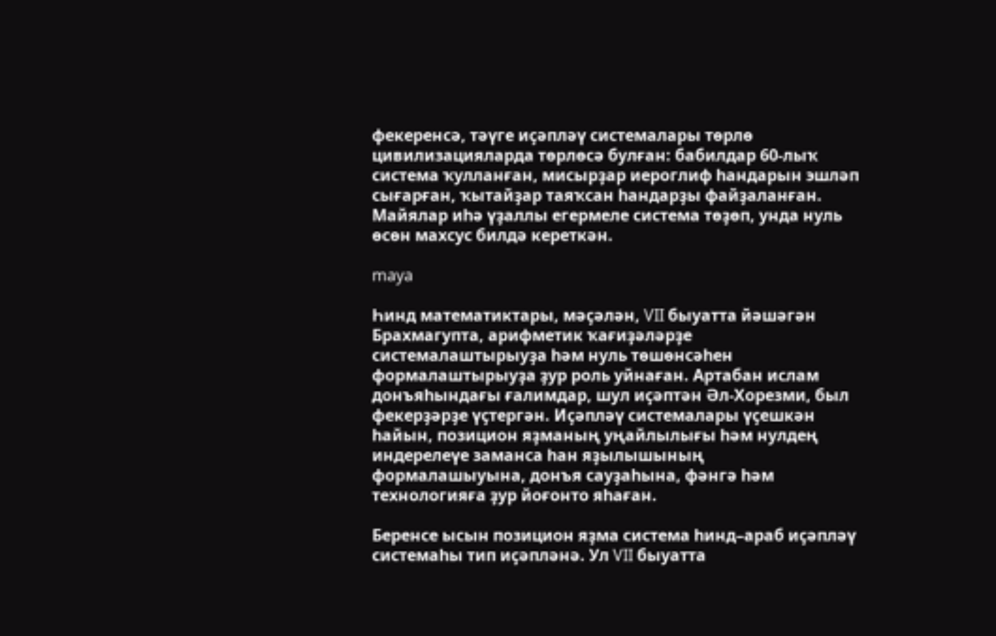фекеренсә, тәүге иҫәпләү системалары төрлө цивилизацияларда төрлөсә булған: бабилдар 60-лыҡ система ҡулланған, мисырҙар иероглиф һандарын эшләп сығарған, ҡытайҙар таяҡсан һандарҙы файҙаланған. Майялар иһә үҙаллы егермеле система төҙөп, унда нуль өсөн махсус билдә кереткән.

maya

Һинд математиктары, мәҫәлән, VII быуатта йәшәгән Брахмагупта, арифметик ҡағиҙәләрҙе системалаштырыуҙа һәм нуль төшөнсәһен формалаштырыуҙа ҙур роль уйнаған. Артабан ислам донъяһындағы ғалимдар, шул иҫәптән Әл-Хорезми, был фекерҙәрҙе үҫтергән. Иҫәпләү системалары үҫешкән һайын, позицион яҙманың уңайлылығы һәм нулдең индерелеүе заманса һан яҙылышының формалашыуына, донъя сауҙаһына, фәнгә һәм технологияға ҙур йоғонто яһаған.

Беренсе ысын позицион яҙма система һинд–араб иҫәпләү системаһы тип иҫәпләнә. Ул VII быуатта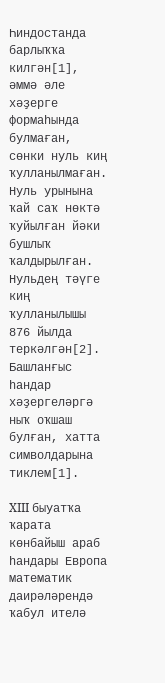Һиндостанда барлыҡҡа килгән[1], әммә әле хәҙерге формаһында булмаған, сөнки нуль киң ҡулланылмаған. Нуль урынына ҡай саҡ нөктә ҡуйылған йәки бушлыҡ ҡалдырылған. Нульдең тәүге киң ҡулланылышы 876 йылда теркәлгән[2]. Башланғыс һандар хәҙергеләргә ныҡ оҡшаш булған, хатта символдарына тиклем[1].

XIII быуатҡа ҡарата көнбайыш араб һандары Европа математик даирәләрендә ҡабул ителә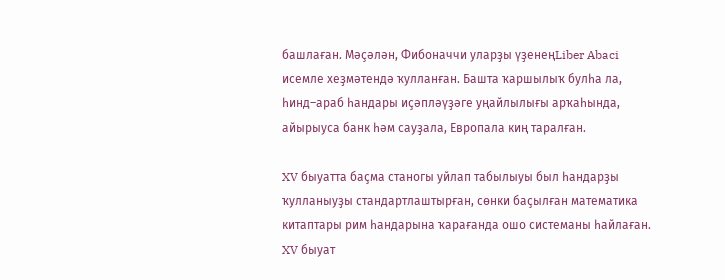башлаған. Мәҫәлән, Фибоначчи уларҙы үҙенеңLiber Abaci исемле хеҙмәтендә ҡулланған. Башта ҡаршылыҡ булһа ла, һинд–араб һандары иҫәпләүҙәге уңайлылығы арҡаһында, айырыуса банк һәм сауҙала, Европала киң таралған.

XV быуатта баҫма станогы уйлап табылыуы был һандарҙы ҡулланыуҙы стандартлаштырған, сөнки баҫылған математика китаптары рим һандарына ҡарағанда ошо системаны һайлаған. XV быуат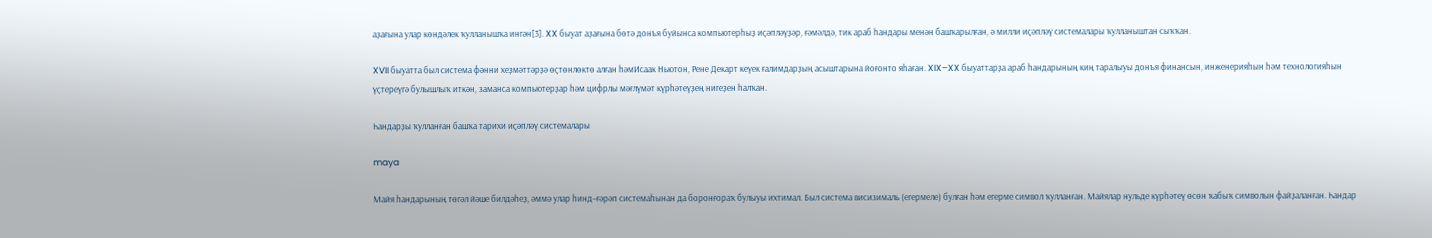аҙағына улар көндәлек ҡулланышҡа ингән[3]. XX быуат аҙағына бөтә донъя буйынса компьютерһыҙ иҫәпләүҙәр, ғәмәлдә, тик араб һандары менән башҡарылған, ә милли иҫәпләү системалары ҡулланыштан сыҡҡан.

XVII быуатта был система фәнни хеҙмәттәрҙә өҫтөнлөктө алған һәмИсаак Ньютон, Рене Декарт кеүек ғалимдарҙың асыштарына йоғонто яһаған. XIX–XX быуаттарҙа араб һандарының киң таралыуы донъя финансын, инженерияһын һәм технологияһын үҫтереүгә булышлыҡ иткән, заманса компьютерҙар һәм цифрлы мәғлүмәт күрһәтеүҙең нигеҙен һалҡан.

Һандарҙы ҡулланған башҡа тарихи иҫәпләү системалары

maya

Майя һандарының төгәл йәше билдәһеҙ, әммә улар һинд–ғәрәп системаһынан да боронғораҡ булыуы ихтимал. Был система висизималь (егермеле) булған һәм егерме символ ҡулланған. Майялар нульде күрһәтеү өсөн ҡабыҡ символын файҙаланған. Һандар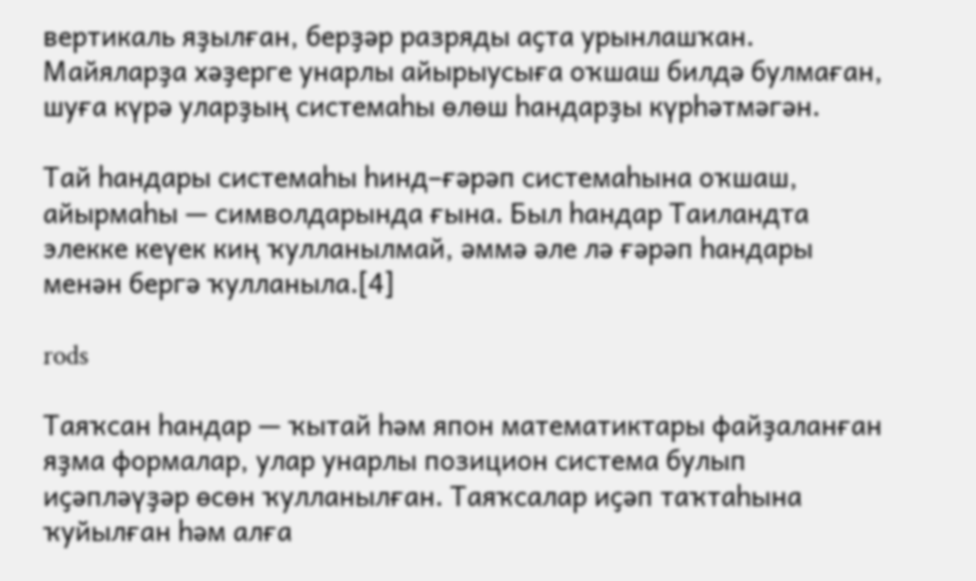вертикаль яҙылған, берҙәр разряды аҫта урынлашҡан. Майяларҙа хәҙерге унарлы айырыусыға оҡшаш билдә булмаған, шуға күрә уларҙың системаһы өлөш һандарҙы күрһәтмәгән.

Тай һандары системаһы һинд–ғәрәп системаһына оҡшаш, айырмаһы — символдарында ғына. Был һандар Таиландта элекке кеүек киң ҡулланылмай, әммә әле лә ғәрәп һандары менән бергә ҡулланыла.[4]

rods

Таяҡсан һандар — ҡытай һәм япон математиктары файҙаланған яҙма формалар, улар унарлы позицион система булып иҫәпләүҙәр өсөн ҡулланылған. Таяҡсалар иҫәп таҡтаһына ҡуйылған һәм алға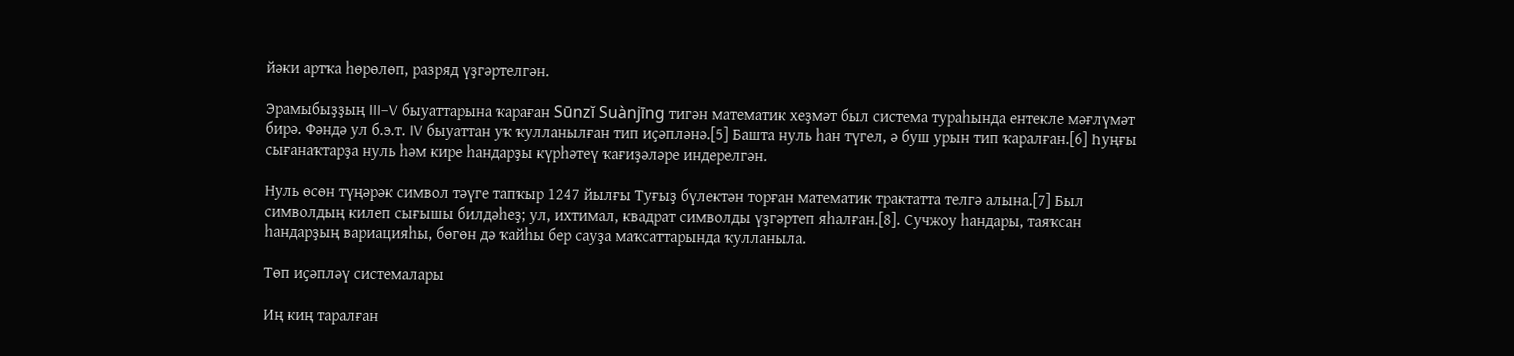йәки артҡа һөрөлөп, разряд үҙгәртелгән.

Эрамыбыҙҙың III–V быуаттарына ҡараған Sūnzĭ Suànjīng тигән математик хеҙмәт был система тураһында ентекле мәғлүмәт бирә. Фәндә ул б.э.т. IV быуаттан уҡ ҡулланылған тип иҫәпләнә.[5] Башта нуль һан түгел, ә буш урын тип ҡаралған.[6] Һуңғы сығанаҡтарҙа нуль һәм кире һандарҙы күрһәтеү ҡағиҙәләре индерелгән.

Нуль өсөн түңәрәк символ тәүге тапҡыр 1247 йылғы Туғыҙ бүлектән торған математик трактатта телгә алына.[7] Был символдың килеп сығышы билдәһеҙ; ул, ихтимал, квадрат символды үҙгәртеп яһалған.[8]. Сучжоу һандары, таяҡсан һандарҙың вариацияһы, бөгөн дә ҡайһы бер сауҙа маҡсаттарында ҡулланыла.

Төп иҫәпләү системалары

Иң киң таралған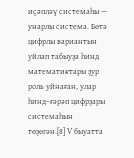иҫәпләү системаһы — унарлы система. Бөтә цифрлы вариантын уйлап табыуҙа һинд математиктары ҙур роль уйнаған, улар һинд–ғәрәп цифрҙары системаһын төҙөгән.[8] V быуатта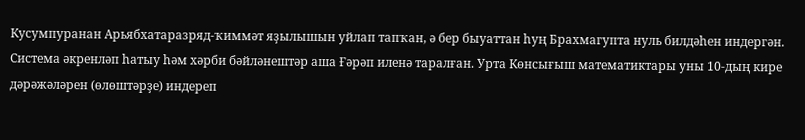Кусумпуранан Арьябхатаразряд-ҡиммәт яҙылышын уйлап тапҡан, ә бер быуаттан һуң Брахмагупта нуль билдәһен индергән. Система әкренләп һатыу һәм хәрби бәйләнештәр аша Ғәрәп иленә таралған. Урта Көнсығыш математиктары уны 10-дың кире дәрәжәләрен (өлөштәрҙе) индереп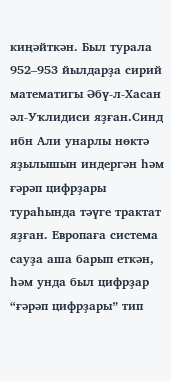киңәйткән. Был турала 952–953 йылдарҙа сирий математигы Әбү-л-Хасан әл-Уҡлидиси яҙған.Синд ибн Али унарлы нөктә яҙылышын индергән һәм ғәрәп цифрҙары тураһында тәүге трактат яҙған. Европаға система сауҙа аша барып еткән, һәм унда был цифрҙар “ғәрәп цифрҙары” тип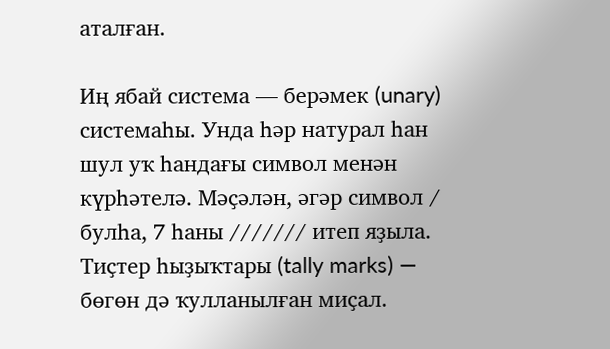аталған.

Иң ябай система — берәмек (unary) системаһы. Унда һәр натурал һан шул уҡ һандағы символ менән күрһәтелә. Мәҫәлән, әгәр символ / булһа, 7 һаны /////// итеп яҙыла. Тиҫтер һыҙыҡтары (tally marks) — бөгөн дә ҡулланылған миҫал.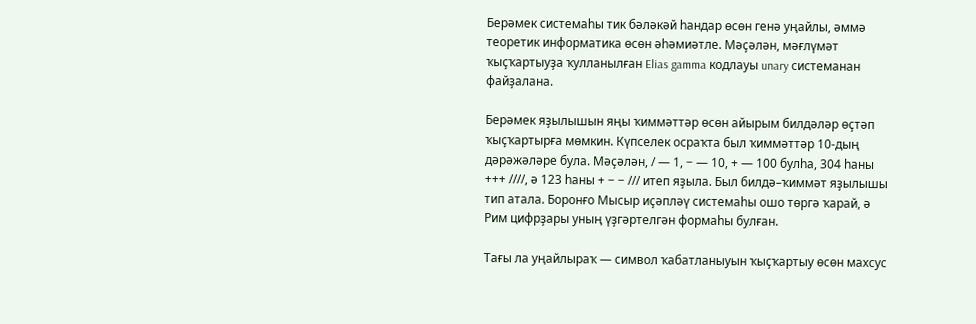Берәмек системаһы тик бәләкәй һандар өсөн генә уңайлы, әммә теоретик информатика өсөн әһәмиәтле. Мәҫәлән, мәғлүмәт ҡыҫҡартыуҙа ҡулланылған Elias gamma кодлауы unary системанан файҙалана.

Берәмек яҙылышын яңы ҡиммәттәр өсөн айырым билдәләр өҫтәп ҡыҫҡартырға мөмкин. Күпселек осраҡта был ҡиммәттәр 10-дың дәрәжәләре була. Мәҫәлән, / — 1, − — 10, + — 100 булһа, 304 һаны +++ ////, ә 123 һаны + − − /// итеп яҙыла. Был билдә–ҡиммәт яҙылышы тип атала. Боронғо Мысыр иҫәпләү системаһы ошо төргә ҡарай, ә Рим цифрҙары уның үҙгәртелгән формаһы булған.

Тағы ла уңайлыраҡ — символ ҡабатланыуын ҡыҫҡартыу өсөн махсус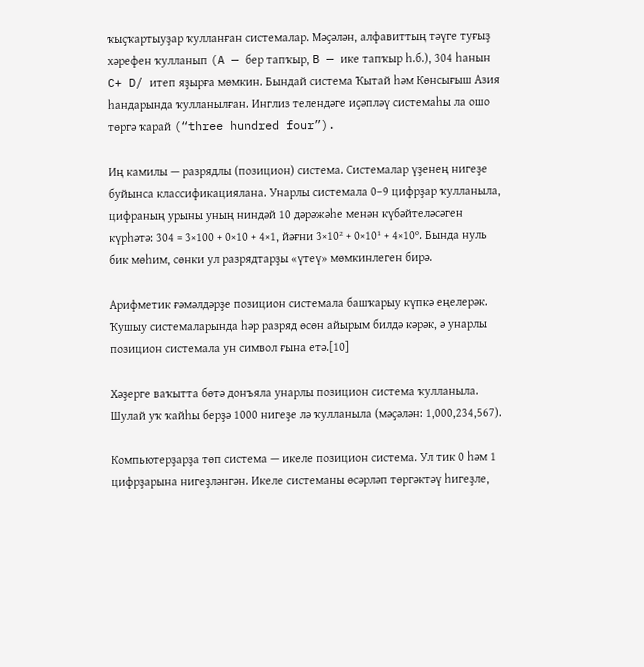ҡыҫҡартыуҙар ҡулланған системалар. Мәҫәлән, алфавиттың тәүге туғыҙ хәрефен ҡулланып (A — бер тапҡыр, B — ике тапҡыр һ.б.), 304 һанын C+ D/ итеп яҙырға мөмкин. Бындай система Ҡытай һәм Көнсығыш Азия һандарында ҡулланылған. Инглиз телендәге иҫәпләү системаһы ла ошо төргә ҡарай (“three hundred four”).

Иң камилы — разрядлы (позицион) система. Системалар үҙенең нигеҙе буйынса классификациялана. Унарлы системала 0–9 цифрҙар ҡулланыла, цифраның урыны уның ниндәй 10 дәрәжәһе менән күбәйтеләсәген күрһәтә: 304 = 3×100 + 0×10 + 4×1, йәғни 3×10² + 0×10¹ + 4×10⁰. Бында нуль бик мөһим, сөнки ул разрядтарҙы «үтеү» мөмкинлеген бирә.

Арифметик ғәмәлдәрҙе позицион системала башҡарыу күпкә еңелерәк. Ҡушыу системаларында һәр разряд өсөн айырым билдә кәрәк, ә унарлы позицион системала ун символ ғына етә.[10]

Хәҙерге ваҡытта бөтә донъяла унарлы позицион система ҡулланыла. Шулай уҡ ҡайһы берҙә 1000 нигеҙе лә ҡулланыла (мәҫәлән: 1,000,234,567).

Компьютерҙарҙа төп система — икеле позицион система. Ул тик 0 һәм 1 цифрҙарына нигеҙләнгән. Икеле системаны өсәрләп төргәктәү һигеҙле,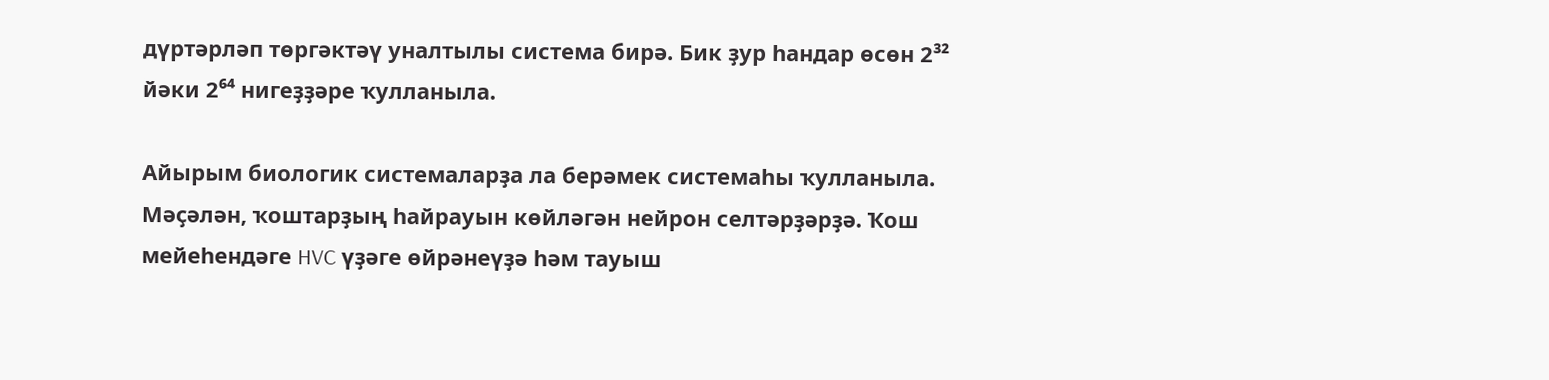дүртәрләп төргәктәү уналтылы система бирә. Бик ҙур һандар өсөн 2³² йәки 2⁶⁴ нигеҙҙәре ҡулланыла.

Айырым биологик системаларҙа ла берәмек системаһы ҡулланыла. Мәҫәлән, ҡоштарҙың һайрауын көйләгән нейрон селтәрҙәрҙә. Ҡош мейеһендәге HVC үҙәге өйрәнеүҙә һәм тауыш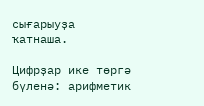сығарыуҙа ҡатнаша.

Цифрҙар ике төргә бүленә: арифметик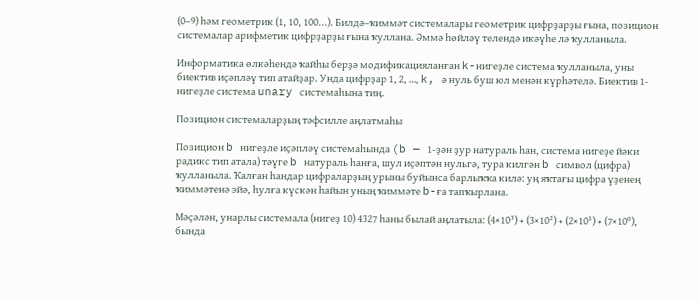(0–9) һәм геометрик (1, 10, 100...). Билдә–ҡиммәт системалары геометрик цифрҙарҙы ғына, позицион системалар арифметик цифрҙарҙы ғына ҡуллана. Әммә һөйләү телендә икәүһе лә ҡулланыла.

Информатика өлкәһендә ҡайһы берҙә модификацияланған k-нигеҙле система ҡулланыла, уны биектив иҫәпләү тип атайҙар. Унда цифрҙар 1, 2, …, k, ә нуль буш юл менән күрһәтелә. Биектив 1-нигеҙле система unary системаһына тиң.

Позицион системаларҙың тәфсилле аңлатмаһы

Позицион b нигеҙле иҫәпләү системаһында (b — 1-ҙән ҙур натураль һан, система нигеҙе йәки радикс тип атала) тәүге b натураль һанға, шул иҫәптән нульгә, тура килгән b символ (цифра) ҡулланыла. Ҡалған һандар цифраларҙың урыны буйынса барлыҡҡа килә: уң яҡтағы цифра үҙенең ҡиммәтенә эйә, һулға күскән һайын уның ҡиммәте b-ға тапҡырлана.

Мәҫәлән, унарлы системала (нигеҙ 10) 4327 һаны былай аңлатыла: (4×10³) + (3×10²) + (2×10¹) + (7×10⁰), бында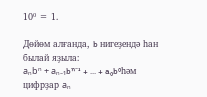10⁰ = 1.

Дөйөм алғанда, b нигеҙендә һан былай яҙыла:
aₙbⁿ + aₙ₋₁bⁿ⁻¹ + ... + a₀b⁰һәм цифрҙар aₙ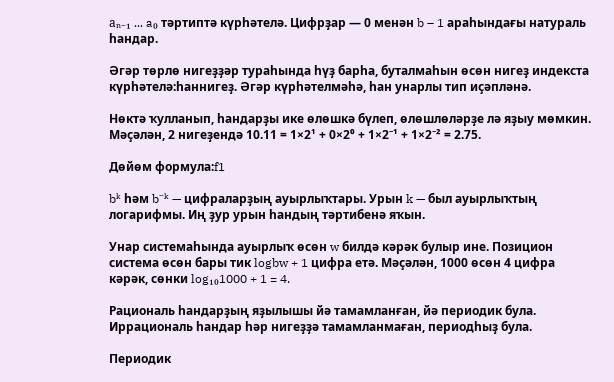aₙ₋₁ ... a₀ тәртиптә күрһәтелә. Цифрҙар — 0 менән b – 1 араһындағы натураль һандар.

Әгәр төрлө нигеҙҙәр тураһында һүҙ барһа, буталмаһын өсөн нигеҙ индекста күрһәтелә:һаннигеҙ. Әгәр күрһәтелмәһә, һан унарлы тип иҫәпләнә.

Нөктә ҡулланып, һандарҙы ике өлөшкә бүлеп, өлөшлөләрҙе лә яҙыу мөмкин. Мәҫәлән, 2 нигеҙендә 10.11 = 1×2¹ + 0×2⁰ + 1×2⁻¹ + 1×2⁻² = 2.75.

Дөйөм формула:f1

bᵏ һәм b⁻ᵏ — цифраларҙың ауырлыҡтары. Урын k — был ауырлыҡтың логарифмы. Иң ҙур урын һандың тәртибенә яҡын.

Унар системаһында ауырлыҡ өсөн w билдә кәрәк булыр ине. Позицион система өсөн бары тик logbw + 1 цифра етә. Мәҫәлән, 1000 өсөн 4 цифра кәрәк, сөнки log₁₀1000 + 1 = 4.

Рациональ һандарҙың яҙылышы йә тамамланған, йә периодик була. Иррациональ һандар һәр нигеҙҙә тамамланмаған, периодһыҙ була.

Периодик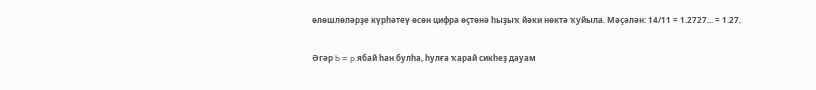өлөшлөләрҙе күрһәтеү өсөн цифра өҫтөнә һыҙыҡ йәки нөктә ҡуйыла. Мәҫәлән: 14/11 = 1.2727... = 1.27.

Әгәр b = p ябай һан булһа, һулға ҡарай сикһеҙ дауам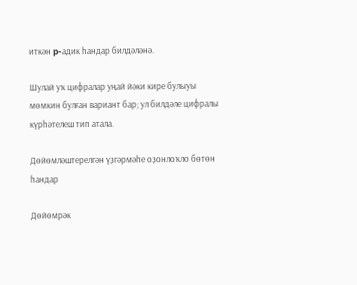иткән p-адик һандар билдәләнә.

Шулай уҡ цифралар уңай йәки кире булыуы мөмкин булған вариант бар; ул билдәле цифралы күрһәтелеш тип атала.

Дөйөмләштерелгән үҙгәрмәһе оҙонлоҡло бөтөн һандар

Дөйөмрәк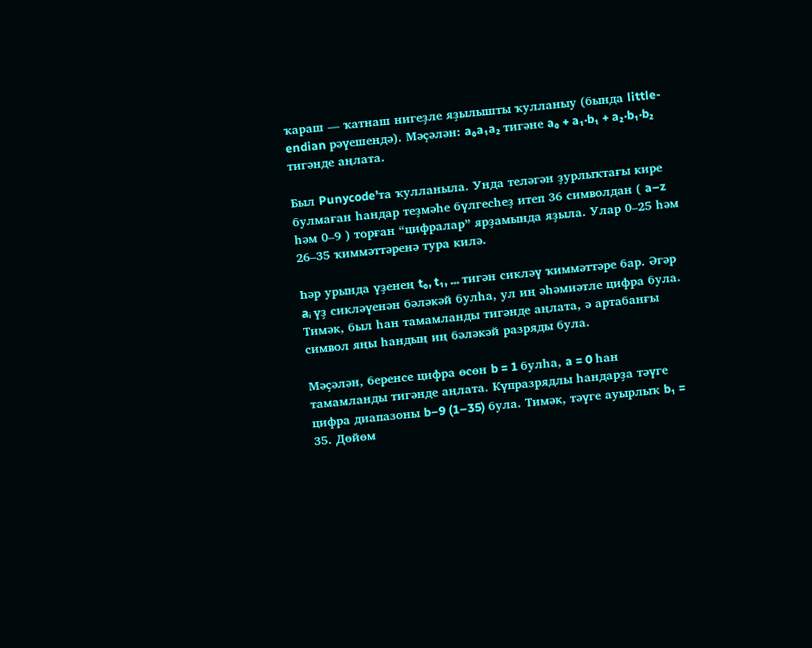ҡараш — ҡатнаш нигеҙле яҙылышты ҡулланыу (бында little-endian рәүешендә). Мәҫәлән: a₀a₁a₂ тигәне a₀ + a₁·b₁ + a₂·b₁·b₂ тигәнде аңлата.

Был Punycode’та ҡулланыла. Унда теләгән ҙурлыҡтағы кире булмаған һандар теҙмәһе бүлгесһеҙ итеп 36 символдан ( a–z һәм 0–9 ) торған “цифралар” ярҙамында яҙыла. Улар 0–25 һәм 26–35 ҡиммәттәренә тура килә.

Һәр урында үҙенең t₀, t₁, ... тигән сикләү ҡиммәттәре бар. Әгәр aᵢ үҙ сикләүенән бәләкәй булһа, ул иң әһәмиәтле цифра була. Тимәк, был һан тамамланды тигәнде аңлата, ә артабанғы символ яңы һандың иң бәләкәй разряды була.

Мәҫәлән, беренсе цифра өсөн b = 1 булһа, a = 0 һан тамамланды тигәнде аңлата. Күпразрядлы һандарҙа тәүге цифра диапазоны b–9 (1–35) була. Тимәк, тәүге ауырлыҡ b₁ = 35. Дөйөм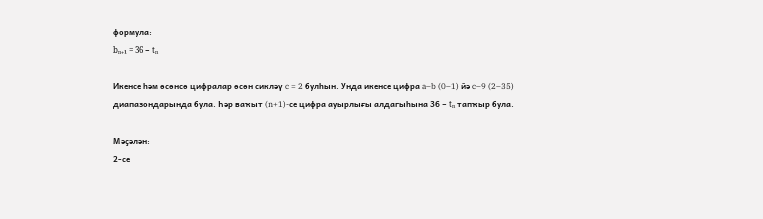формула:
bₙ₊₁ = 36 − tₙ

Икенсе һәм өсөнсө цифралар өсөн сикләү c = 2 булһын. Унда икенсе цифра a–b (0–1) йә c–9 (2–35) диапазондарында була. Һәр ваҡыт (n+1)-се цифра ауырлығы алдагыһына 36 − tₙ тапҡыр була.

Мәҫәлән:
2-се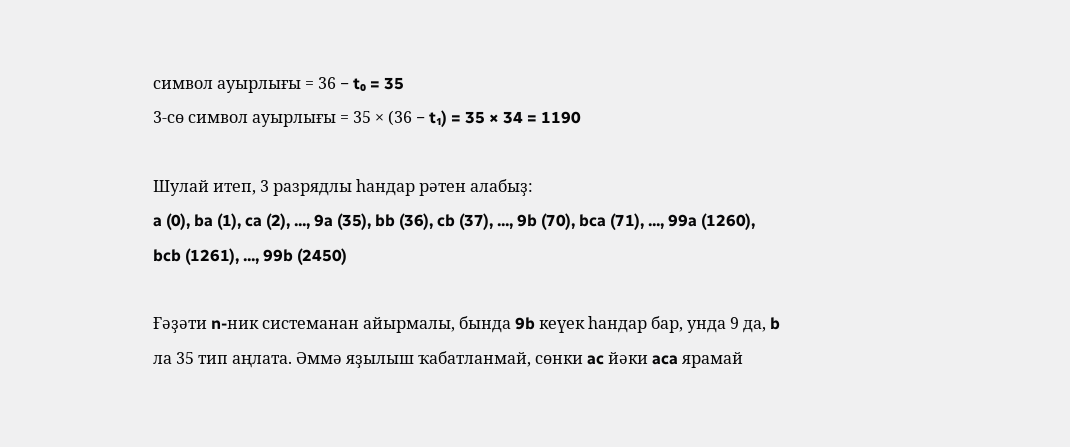символ ауырлығы = 36 − t₀ = 35
3-сө символ ауырлығы = 35 × (36 − t₁) = 35 × 34 = 1190

Шулай итеп, 3 разрядлы һандар рәтен алабыҙ:
a (0), ba (1), ca (2), ..., 9a (35), bb (36), cb (37), ..., 9b (70), bca (71), ..., 99a (1260), bcb (1261), ..., 99b (2450)

Ғәҙәти n-ник системанан айырмалы, бында 9b кеүек һандар бар, унда 9 да, b ла 35 тип аңлата. Әммә яҙылыш ҡабатланмай, сөнки ac йәки aca ярамай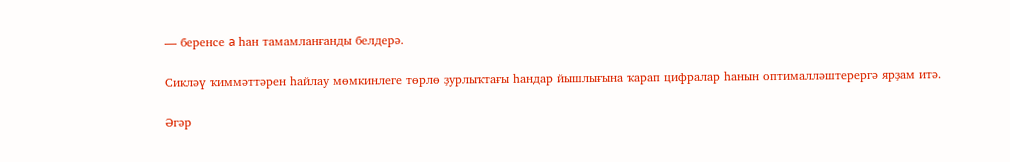— беренсе a һан тамамланғанды белдерә.

Сикләү ҡиммәттәрен һайлау мөмкинлеге төрлө ҙурлыҡтағы һандар йышлығына ҡарап цифралар һанын оптималләштерергә ярҙам итә.

Әгәр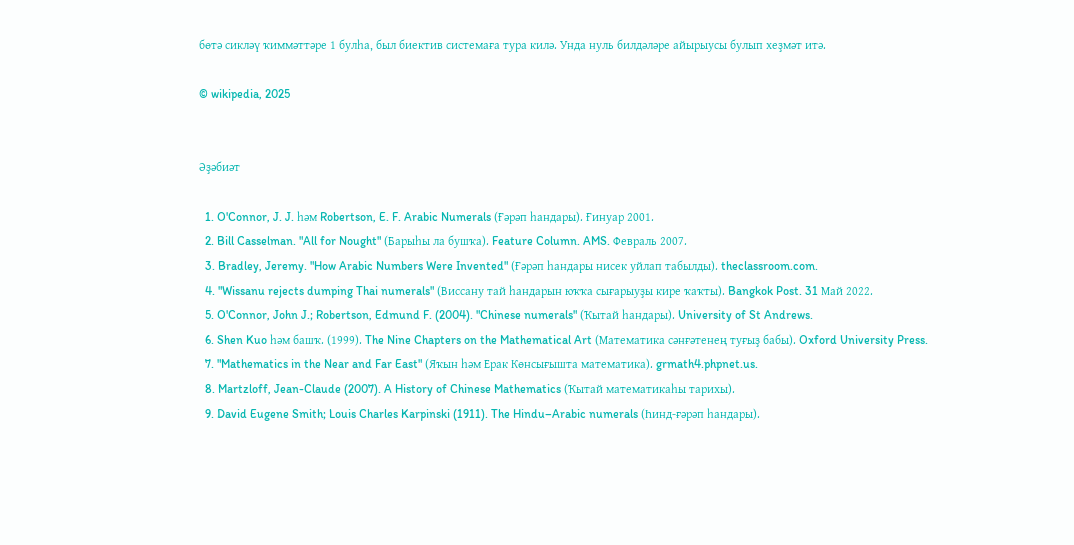бөтә сикләү ҡиммәттәре 1 булһа, был биектив системаға тура килә. Унда нуль билдәләре айырыусы булып хеҙмәт итә.

© wikipedia, 2025


Әҙәбиәт

  1. O'Connor, J. J. һәм Robertson, E. F. Arabic Numerals (Ғәрәп һандары). Ғинуар 2001.
  2. Bill Casselman. "All for Nought" (Барыһы ла бушҡа). Feature Column. AMS. Февраль 2007.
  3. Bradley, Jeremy. "How Arabic Numbers Were Invented" (Ғәрәп һандары нисек уйлап табылды). theclassroom.com.
  4. "Wissanu rejects dumping Thai numerals" (Виссану тай һандарын юҡҡа сығарыуҙы кире ҡаҡты). Bangkok Post. 31 Май 2022.
  5. O'Connor, John J.; Robertson, Edmund F. (2004). "Chinese numerals" (Ҡытай һандары). University of St Andrews.
  6. Shen Kuo һәм башҡ. (1999). The Nine Chapters on the Mathematical Art (Математика сәнғәтенең туғыҙ бабы). Oxford University Press.
  7. "Mathematics in the Near and Far East" (Яҡын һәм Ерак Көнсығышта математика). grmath4.phpnet.us.
  8. Martzloff, Jean-Claude (2007). A History of Chinese Mathematics (Ҡытай математикаһы тарихы).
  9. David Eugene Smith; Louis Charles Karpinski (1911). The Hindu–Arabic numerals (Һинд-ғәрәп һандары).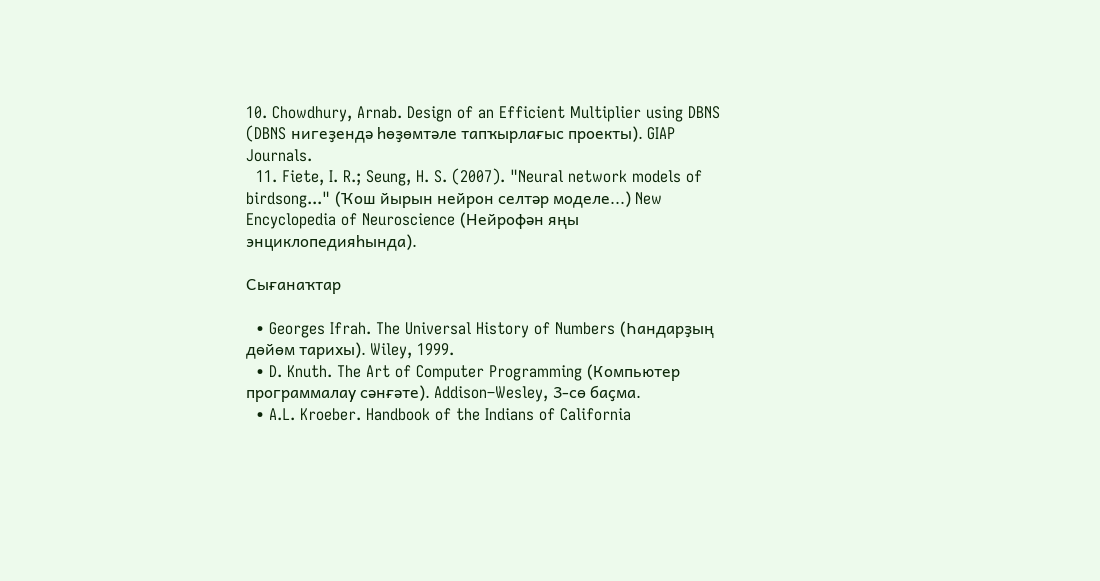10. Chowdhury, Arnab. Design of an Efficient Multiplier using DBNS (DBNS нигеҙендә һөҙөмтәле тапҡырлағыс проекты). GIAP Journals.
  11. Fiete, I. R.; Seung, H. S. (2007). "Neural network models of birdsong..." (Ҡош йырын нейрон селтәр моделе...) New Encyclopedia of Neuroscience (Нейрофән яңы энциклопедияһында).

Сығанаҡтар

  • Georges Ifrah. The Universal History of Numbers (Һандарҙың дөйөм тарихы). Wiley, 1999.
  • D. Knuth. The Art of Computer Programming (Компьютер программалау сәнғәте). Addison–Wesley, 3-сө баҫма.
  • A.L. Kroeber. Handbook of the Indians of California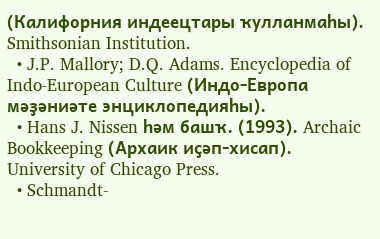(Калифорния индеецтары ҡулланмаһы). Smithsonian Institution.
  • J.P. Mallory; D.Q. Adams. Encyclopedia of Indo-European Culture (Индо-Европа мәҙәниәте энциклопедияһы).
  • Hans J. Nissen һәм башҡ. (1993). Archaic Bookkeeping (Архаик иҫәп-хисап). University of Chicago Press.
  • Schmandt-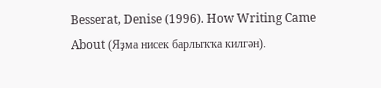Besserat, Denise (1996). How Writing Came About (Яҙма нисек барлыҡҡа килгән).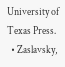University of Texas Press.
  • Zaslavsky,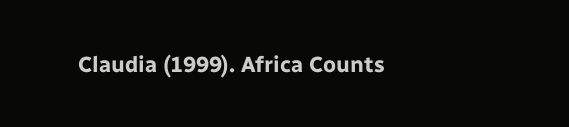Claudia (1999). Africa Counts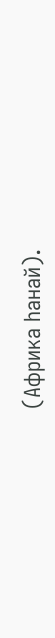(Африка һанай).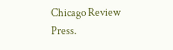Chicago Review Press.